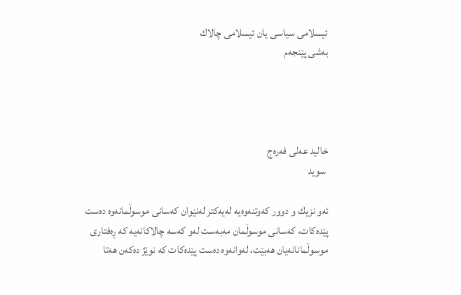ئیسلامى سیاسى یان ئیسلامى چالاك
به‌شى پێنجه‌م




خالید عه‌لى فه‌ره‌ج
 سوید

ئه‌و نزیك و دوور که‌وتنه‌وه‌یه‌ له‌یه‌کتر له‌نێوان که‌سانى موسوڵمانه‌وه‌ ده‌ست پێده‌کات، که‌سانى موسوڵمان مه‌به‌ست له‌و که‌سه‌ چالاکانه‌یه‌ که‌ ڕه‌فتارى موسوڵمانانه‌یان هه‌بێت، له‌وانه‌وه‌ ده‌ست پێده‌کات که‌ نوێژ ده‌که‌ن هه‌تا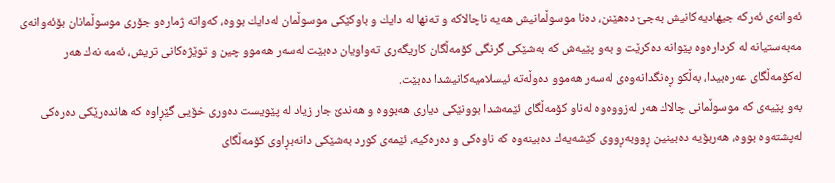ئه‌وانه‌ى ئه‌رکه‌ جیهادیه‌کانیش به‌جێ ده‌هێنن، ده‌نا موسوڵمانیش هه‌یه‌ ناچالاکه‌ و ته‌نها له‌ دایك و باوکێکى موسوڵمان له‌دایك بووه‌، که‌واته‌ ژماره‌و جۆرى موسوڵمانان بۆئه‌وانه‌ى مه‌به‌ستیانه‌ له‌ کرداره‌وه‌ پێوانه‌ ده‌کرێت و به‌و پێیه‌ش که‌ به‌شێکى گرنگى کۆمه‌ڵگان کاریگه‌رى ته‌واویان ده‌بێت له‌سه‌ر هه‌موو چین و توێژه‌کانى تریش، ئه‌مه‌ نه‌ك هه‌ر له‌کۆمه‌ڵگاى عه‌ره‌بیدا، به‌ڵکو ڕه‌نگدانه‌وه‌ى له‌سه‌ر هه‌موو ده‌وڵه‌ته‌ ئیسلامیه‌کانیشدا ده‌بێت.
به‌و پێیه‌ى که‌ موسوڵمانى چالاك هه‌ر له‌زووه‌وه‌ له‌ناو کۆمه‌ڵگاى ئێمه‌شدا بوونێکى دیارى هه‌بووه‌ و هه‌ندێ جار زیاد له‌ پێویست ده‌ورى خۆیى گێڕاوه‌ که‌ هانده‌رێکى ده‌ره‌کى له‌پشته‌وه‌ بووه‌، هه‌ربۆیه‌ ده‌بینین ڕووبه‌ڕووى کێشه‌یه‌ك ده‌بینه‌وه‌ که‌ ناوه‌کى و ده‌ره‌کیه‌، ئێمه‌ى کورد به‌شێکى دانه‌بڕاوى کۆمه‌ڵگاى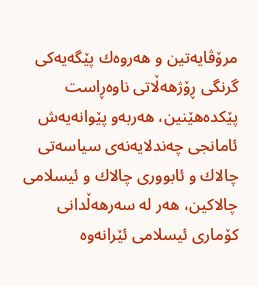مرۆڤایه‌تین و هه‌روه‌ك پێگه‌یه‌کى گرنگى ڕۆژهه‌ڵاتى ناوه‌ڕاست پێکده‌هێنین، هه‌ربه‌و پێوانه‌یه‌ش ئامانجى چه‌ندلایه‌نه‌ى سیاسه‌تى چالاك و ئابوورى چالاك و ئیسلامى چالاکین، هه‌ر له‌ سه‌رهه‌ڵدانى کۆمارى ئیسلامى ئێرانه‌وه‌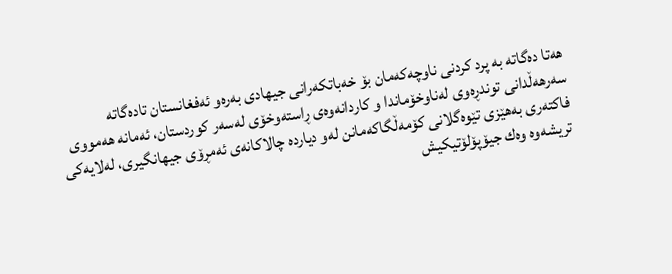هه‌تا ده‌گاته‌ به‌ پرد کردنى ناوچه‌که‌مان بۆ خه‌باتکه‌رانى جیهادى به‌ره‌و ئه‌فغانستان تاده‌گاته‌ سه‌رهه‌ڵدانى توندڕه‌وى له‌ناوخۆماندا و کاردانه‌وه‌ى ڕاسته‌وخۆى له‌سه‌ر کوردستان، ئه‌مانه‌ هه‌مووى فاکته‌رى به‌هێزى تێوه‌گلانى کۆمه‌ڵگاکه‌مانن له‌و دیارده‌ چالاکانه‌ى ئه‌مڕۆى جیهانگیرى، له‌لایه‌کى تریشه‌وه‌ وه‌ك جیۆپۆلۆتیکیش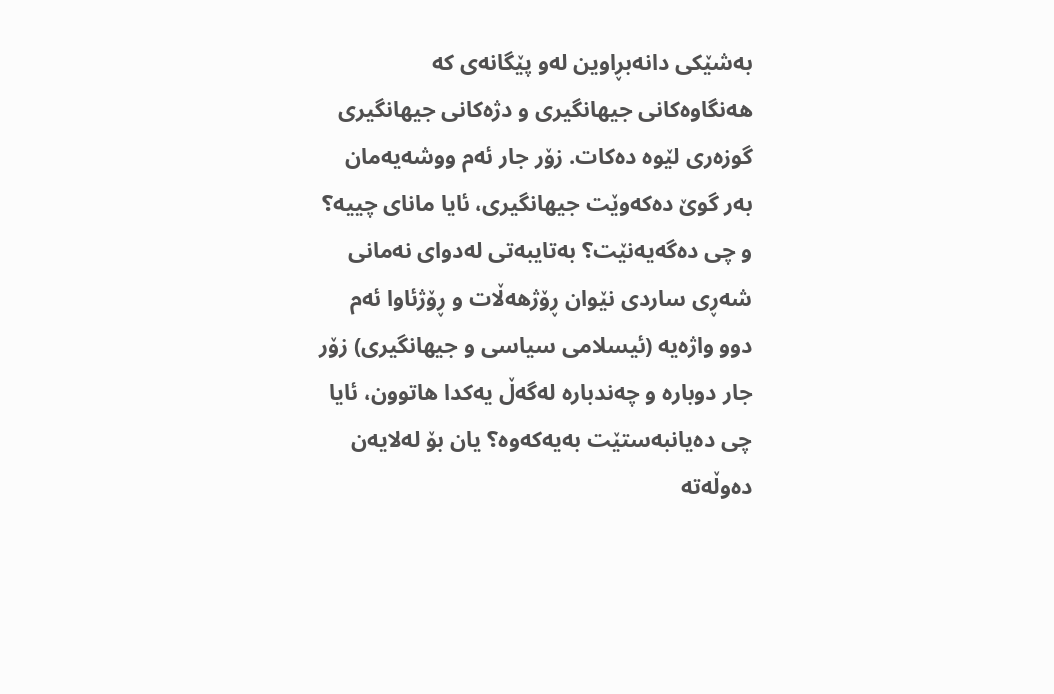به‌شێکى دانه‌بڕاوین له‌و پێگانه‌ى که‌ هه‌نگاوه‌کانى جیهانگیرى و دژه‌کانى جیهانگیرى گوزه‌رى لێوه‌ ده‌کات. زۆر جار ئه‌م ووشه‌یه‌مان به‌ر گوێ ده‌که‌وێت جیهانگیرى، ئایا ماناى چییه‌؟ و چى ده‌گه‌یه‌نێت؟ به‌تایبه‌تى له‌دواى نه‌مانى شه‌ڕى ساردى نێوان ڕۆژهه‌ڵات و ڕۆژئاوا ئه‌م دوو واژه‌یه‌ (ئیسلامى سیاسى و جیهانگیرى) زۆر جار دوباره‌ و چه‌ندباره‌ له‌گه‌ڵ یه‌کدا هاتوون، ئایا چى ده‌یانبه‌ستێت به‌یه‌که‌وه‌؟ یان بۆ له‌لایه‌ن ده‌وڵه‌ته‌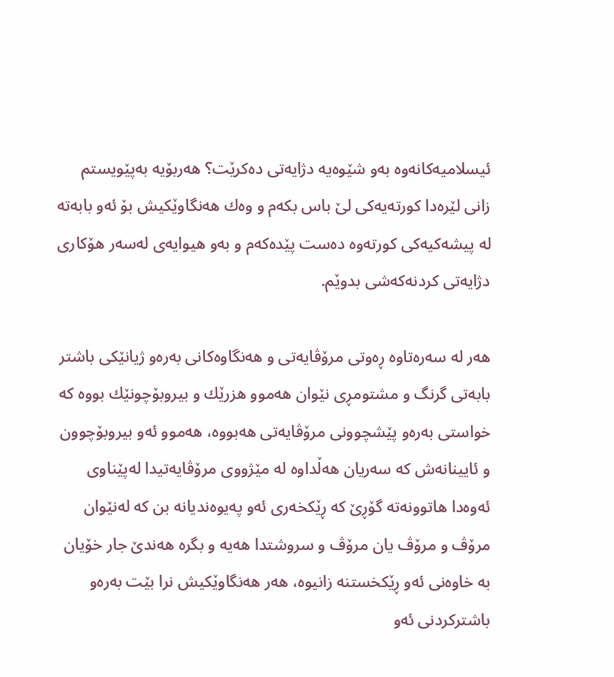ئیسلامیه‌کانه‌وه‌ به‌و شێوه‌یه‌ دژایه‌تى ده‌کرێت؟ هه‌ربۆیه‌ به‌پێویستم زانى لێره‌دا کورته‌یه‌کى لێ باس بکه‌م و وه‌ك هه‌نگاوێکیش بۆ ئه‌و بابه‌ته‌ له‌ پیشه‌کیه‌کى کورته‌وه‌ ده‌ست پێده‌که‌م و به‌و هیوایه‌ى له‌سه‌ر هۆکارى دژایه‌تى کردنه‌که‌شى بدوێم.

هه‌ر له‌ سه‌ره‌تاوه‌ ڕه‌وتى مرۆڤایه‌تى و هه‌نگاوه‌کانى به‌ره‌و ژیانێکى باشتر بابه‌تى گرنگ و مشتومڕى نێوان هه‌موو هزرێك و بیروبۆچونێك بووه‌ که‌ خواستى به‌ره‌و پێشچوونى مرۆڤایه‌تى هه‌بووه‌، هه‌موو ئه‌و بیروبۆچوون و ئایینانه‌ش که‌ سه‌ریان هه‌ڵداوه‌ له‌ مێژووى مرۆڤایه‌تیدا له‌پێناوى ئه‌وه‌دا هاتوونه‌ته‌ گۆڕێ که‌ ڕێکخه‌رى ئه‌و په‌یوه‌ندیانه‌ بن که‌ له‌نێوان مرۆڤ و مرۆڤ یان مرۆڤ و سروشتدا هه‌یه‌ و بگره‌ هه‌ندێ جار خۆیان به‌ خاوه‌نى ئه‌و ڕێکخستنه‌ زانیوه‌، هه‌ر هه‌نگاوێکیش نرا بێت به‌ره‌و باشترکردنى ئه‌و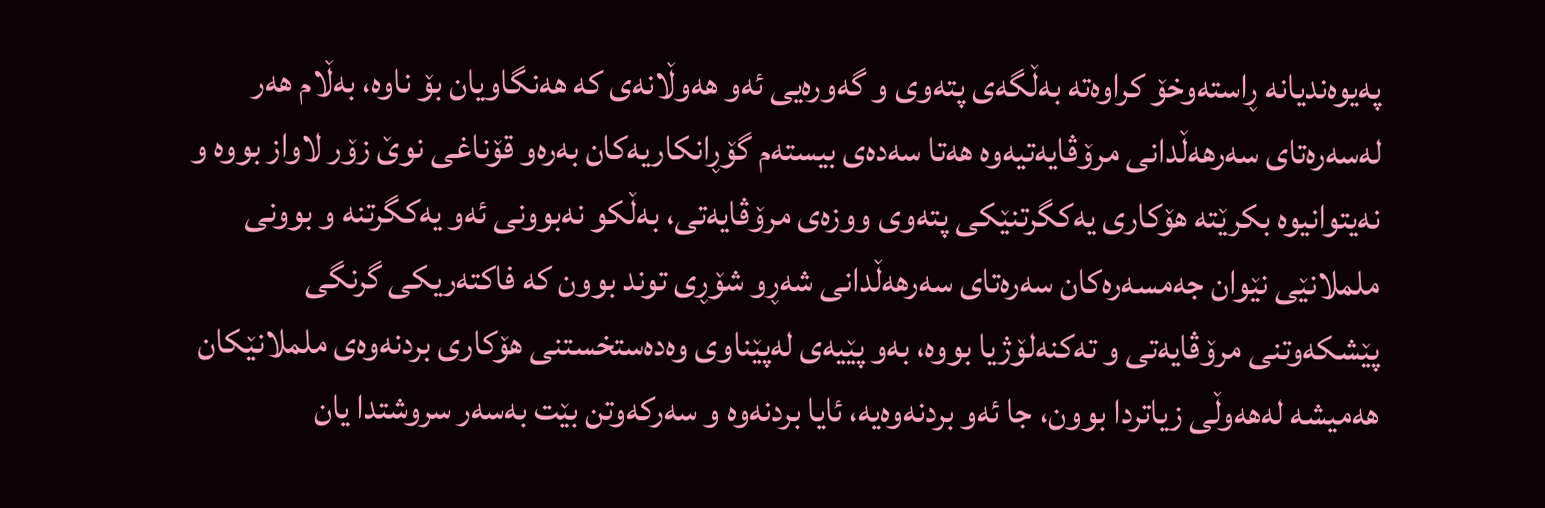په‌یوه‌ندیانه‌ ڕاسته‌وخۆ کراوه‌ته‌ به‌ڵگه‌ى پته‌وى و گه‌وره‌یى ئه‌و هه‌وڵانه‌ى که‌ هه‌نگاویان بۆ ناوه‌، به‌ڵام هه‌ر له‌سه‌ره‌تاى سه‌رهه‌ڵدانى مرۆڤایه‌تیه‌وه‌ هه‌تا سه‌ده‌ى بیسته‌م گۆڕانکاریه‌کان به‌ره‌و قۆناغى نوێ زۆر لاواز بووه‌ و نه‌یتوانیوه‌ بکرێته‌ هۆکارى یه‌کگرتنێکى پته‌وى ووزه‌ى مرۆڤایه‌تى، به‌ڵکو نه‌بوونى ئه‌و یه‌کگرتنه‌ و بوونى ململانێى نێوان جه‌مسه‌ره‌کان سه‌ره‌تاى سه‌رهه‌ڵدانى شه‌ڕو شۆڕى توند بوون که‌ فاکته‌ریکى گرنگى پێشکه‌وتنى مرۆڤایه‌تى و ته‌کنه‌لۆژیا بووه‌، به‌و پێیه‌ى له‌پێناوى وه‌ده‌ستخستنى هۆکارى بردنه‌وه‌ى ململانێکان هه‌میشه‌ له‌هه‌وڵى زیاتردا بوون، جا ئه‌و بردنه‌وه‌یه‌، ئایا بردنه‌وه‌ و سه‌رکه‌وتن بێت به‌سه‌ر سروشتدا یان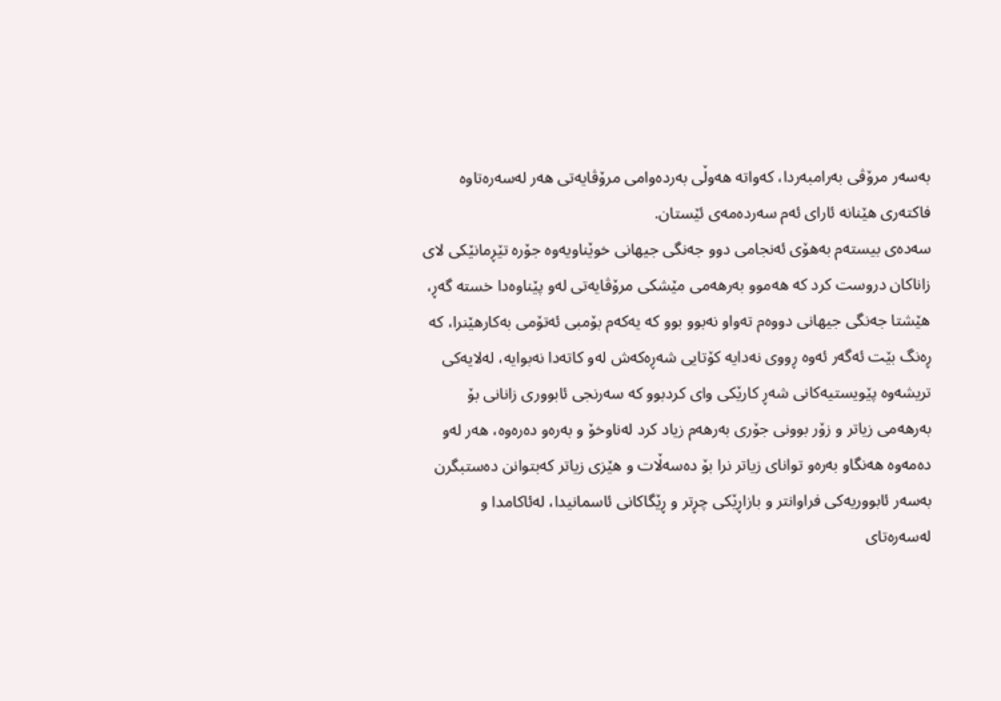به‌سه‌ر مرۆڤى به‌رامبه‌ردا، که‌واته‌ هه‌وڵى به‌رده‌وامى مرۆڤایه‌تى هه‌ر له‌سه‌ره‌تاوه‌ فاکته‌رى هێنانه‌ ئاراى ئه‌م سه‌رده‌مه‌ى ئێستان.
سه‌ده‌ى بیسته‌م به‌هۆى ئه‌نجامى دوو جه‌نگى جیهانى خوێناویه‌وه‌ جۆره‌ تێڕمانێکى لاى زاناکان دروست کرد که‌ هه‌موو به‌رهه‌مى مێشکى مرۆڤایه‌تى له‌و پێناوه‌دا خسته‌ گه‌ڕ، هێشتا جه‌نگى جیهانى دووه‌م ته‌واو نه‌بوو بوو که‌ یه‌که‌م بۆمبى ئه‌تۆمى به‌کارهێنرا، که‌
ڕه‌نگ بێت ئه‌گه‌ر ئه‌وه‌ ڕووى نه‌دایه‌ کۆتایى شه‌ڕه‌که‌ش له‌و کاته‌دا نه‌بوایه‌، له‌لایه‌کى تریشه‌وه‌ پێویستیه‌کانى شه‌ڕ کارێکى واى کردبوو که‌ سه‌رنجى ئابوورى زانانى بۆ به‌رهه‌مى زیاتر و زۆر بوونى جۆرى به‌رهه‌م زیاد کرد له‌ناوخۆ و به‌ره‌و ده‌ره‌وه‌، هه‌ر له‌و ده‌مه‌وه‌ هه‌نگاو به‌ره‌و تواناى زیاتر نرا بۆ ده‌سه‌ڵات و هێزى زیاتر که‌بتوانن ده‌ستبگرن به‌سه‌ر ئابووریه‌کى فراوانتر و بازاڕێکى چڕتر و ڕێگاکانى ئاسمانیدا، له‌ئاکامدا و له‌سه‌ره‌تاى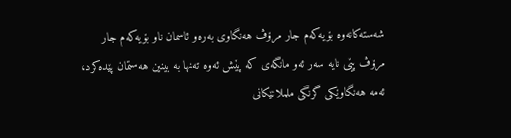شه‌سته‌کانه‌وه‌ بۆیه‌که‌م جار مرۆڤ هه‌نگاوى به‌ره‌و ئاسمان ناو بۆیه‌که‌م جار مرۆڤ پێى نایه‌ سه‌ر ئه‌و مانگه‌ى که‌ پێش ئه‌وه‌ ته‌نها به‌ بینین هه‌ستمان پێده‌کرد، ئه‌مه‌ هه‌نگاوێکى گرنگى ململانێکانى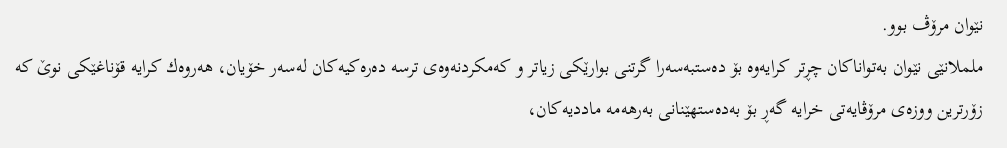نێوان مرۆڤ بوو.
ململانێى نێوان به‌تواناکان چڕتر کرایه‌وه‌ بۆ ده‌ستبه‌سه‌را گرتنى بوارێکى زیاتر و که‌مکردنه‌وه‌ى ترسه‌ ده‌ره‌کیه‌کان له‌سه‌ر خۆیان، هه‌روه‌ك کرایه‌ قۆناغێکى نوێ که‌ زۆرترین ووزه‌ى مرۆڤایه‌تى خرایه‌ گه‌ڕ بۆ به‌ده‌ستهێنانى به‌رهه‌مه‌ ماددیه‌کان،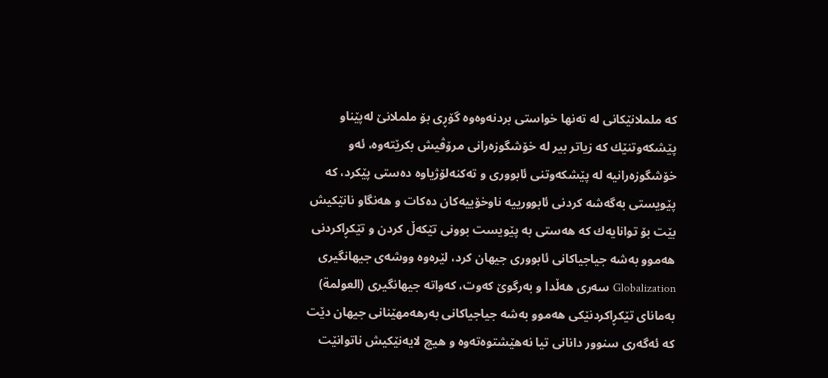که‌ ململانێکانى له‌ ته‌نها خواستى بردنه‌وه‌وه‌ گۆڕى بۆ ململانێ له‌پێناو پێشکه‌وتنێك که‌ زیاتر بیر له‌ خۆشگوزه‌رانى مرۆڤیش بکرێته‌وه‌، ئه‌و خۆشگوزه‌رانیه‌ له‌ پێشکه‌وتنى ئابوورى و ته‌کنه‌لۆژیاوه‌ ده‌ستى پێکرد، که‌ پێویستى به‌گه‌شه‌ کردنى ئابوورییه‌ ناوخۆییه‌کان ده‌کات و هه‌نگاو نانێکیش بێت بۆ توانایه‌ك که‌ هه‌ستى به‌ پێویست بوونى تێکه‌ڵ کردن و تێکڕاکردنى هه‌موو به‌شه‌ جیاجیاکانى ئابوورى جیهان کرد، لێره‌وه‌ ووشه‌ى جیهانگیرى
Globalization سه‌رى هه‌ڵدا و به‌رگوێ که‌وت، که‌واته‌ جیهانگیرى (العولمة) به‌ماناى تێكڕاكردنێكى هه‌موو به‌شه‌ جیاجیاكانى به‌رهه‌مهێنانى جیهان دێت كه‌ ئه‌گه‌رى سنوور دانانى تیا نه‌هێشتوه‌ته‌وه‌ و هیچ لایه‌نێکیش ناتوانێت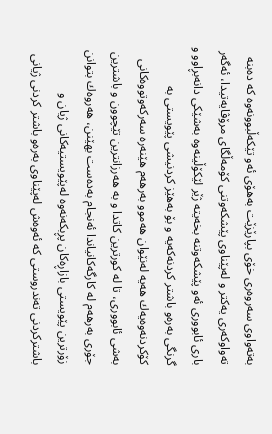به‌ته‌واوى سه‌روه‌رى خۆى بپارێزێت به‌هۆى ئه‌و تێکه‌ڵبوونه‌وه‌ که‌ ده‌بنه‌ ته‌واوکه‌رى یه‌کتر و له‌پێناوى پێشکه‌وتنى کۆمه‌ڵگاى مرۆڤایه‌تیدا، ئه‌گه‌ر بارى ئابوورى ئه‌و پێشكه‌وتنه‌ بخه‌یته‌ ژێر لێكۆڵینه‌وه‌ به‌شێكى دانه‌بڕاوو و گرنگى به‌ره‌و باشتر كردنه‌كه‌یه‌ و بۆ به‌هێز كردنیشى پێویستى به‌ كۆكردنه‌وه‌یه‌ك هه‌یه‌ له‌نێوان هه‌موو به‌رهه‌م هێنه‌ره‌ سه‌ركه‌وتووه‌كانى به‌شى ئابوورى، تا له‌ کورترین کاتدا و به‌ هه‌رزانترین تێچوون و باشترین جۆرى به‌رهه‌م له‌ کارگه‌کانیاندا ئه‌نجام به‌ده‌ست بهێنن، هه‌روه‌ك بتوانن زۆرترین پێویستى بازاڕه‌کان پڕبکه‌نه‌وه‌ له‌پێویستیه‌کانى ژیان و باشترکردنى ته‌ندروستى که‌ ئه‌وه‌ش له‌پێناوى به‌ره‌و باشتر کردنى ژیانى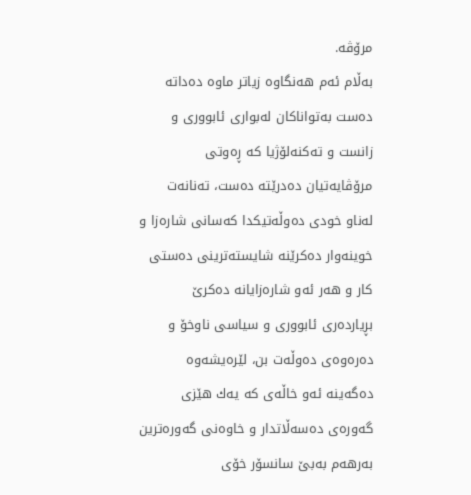مرۆڤه‌.
به‌ڵام ئه‌م هه‌نگاوه‌ زیاتر ماوه‌ ده‌داته‌ ده‌ست به‌تواناکان له‌بوارى ئابوورى و زانست و ته‌کنه‌لۆژیا که‌ ڕه‌وتى مرۆڤایه‌تیان ده‌درێته‌ ده‌ست، ته‌نانه‌ت له‌ناو خودى ده‌وڵه‌تیکدا که‌سانى شاره‌زا و خوینه‌وار ده‌کرێنه‌ شایسته‌ترینى ده‌ستى کار و هه‌ر ئه‌و شاره‌زایانه‌ ده‌کرێ بڕیارده‌رى ئابوورى و سیاسى ناوخۆ و ده‌ره‌وه‌ى ده‌وڵه‌ت بن، لێره‌یشه‌وه‌ ده‌گه‌ینه‌ ئه‌و خاڵه‌ى كه‌ یه‌ك هێزى گه‌وره‌ى ده‌سه‌ڵاتدار و خاوه‌نى گه‌وره‌ترین به‌رهه‌م به‌بێ سانسۆر خۆى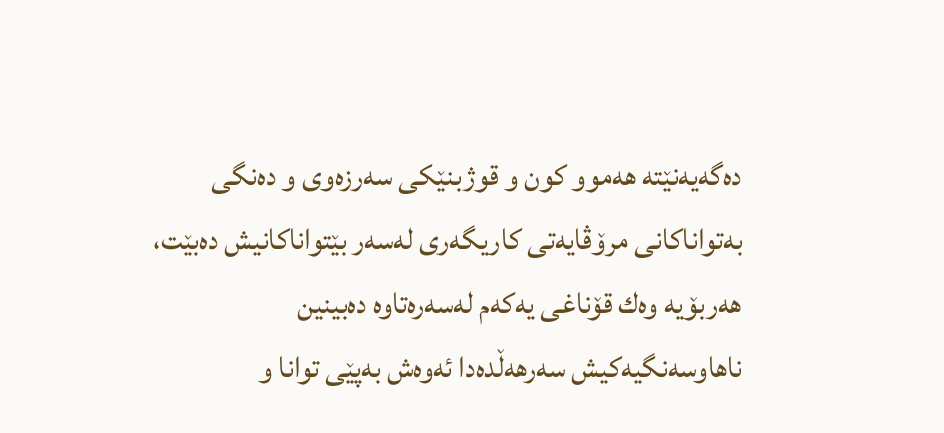ده‌گه‌یه‌نێته‌ هه‌موو کون و قوژبنێکى سه‌رزه‌وى و ده‌نگى به‌تواناکانى مرۆڤایه‌تى کاریگه‌رى له‌سه‌ر بێتواناکانیش ده‌بێت، هه‌ربۆیه‌ وه‌ك قۆناغى یه‌که‌م له‌سه‌ره‌تاوه‌ ده‌بینین ناهاوسه‌نگیه‌کیش سه‌رهه‌ڵده‌دا ئه‌وه‌ش به‌پێى توانا و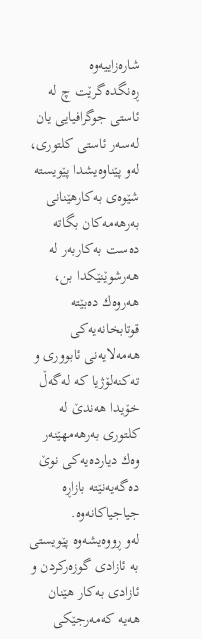شاره‌زاییه‌وه‌ ڕه‌نگده‌گرێت چ له‌ ئاستى جوگرافیایى یان له‌سه‌ر ئاستى کلتورى، له‌و پێناوه‌یشدا پێویسته‌ شێوه‌ى به‌کارهێنانى به‌رهه‌مه‌کان بگاته‌ ده‌ست به‌کاربه‌ر له‌ هه‌رشوێنێکدا بن، هه‌روه‌ك ده‌بێته‌ قوتابخانه‌یه‌کى هه‌مه‌لایه‌نى ئابوورى و ته‌کنه‌لۆژیا که‌ له‌گه‌ڵ خۆیدا هه‌ندێ له‌ کلتورى به‌رهه‌مهێنه‌ر وه‌ك دیارده‌یه‌کى نوێ ده‌گه‌یه‌نێته‌ بازاڕه‌ جیاجیاکانه‌وه‌.
له‌و ڕووه‌یشه‌وه‌ پێویستى به‌ ئازادى گوزه‌رکردن و ئازادى به‌کار هێنان هه‌یه‌ که‌مه‌رجێکى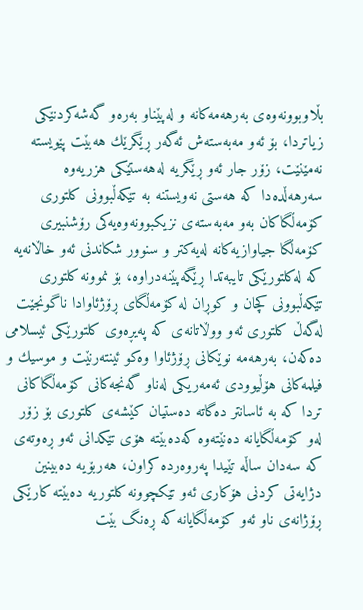بڵاوبوونه‌وه‌ى به‌رهه‌مه‌کانه‌ و له‌پێناو به‌ره‌و گه‌شه‌کردنێکى زیاتردا، بۆ ئه‌و مه‌به‌سته‌ش ئه‌گه‌ر ڕێگرێك هه‌بێت پێویسته‌ نه‌مێنێت، زۆر جار ئه‌و ڕێگریه‌ له‌هه‌ستێکى هزریه‌وه‌ سه‌رهه‌ڵده‌دا که‌ هه‌ستى نه‌ویستنه‌ به‌ تێکه‌ڵبوونى کلتورى کۆمه‌ڵگاکان به‌و مه‌به‌سته‌ى نزیکبوونه‌وه‌یه‌کى رۆشنبیرى کۆمه‌ڵگا جیاوازیه‌کانه‌ له‌یه‌کتر و سنوور شکاندنى ئه‌و خاڵانه‌یه‌ که‌ له‌کلتورێکى تایبه‌تدا ڕێگه‌پێنه‌دراوه‌، بۆ نموونه‌ کلتورى تێکه‌ڵبوونى کچان و کوڕان له‌ کۆمه‌ڵگاى ڕۆژئاوادا ناگونجێت له‌گه‌ڵ کلتورى ئه‌و ووڵاتانه‌ى که‌ په‌یڕه‌وى کلتورێکى ئیسلامى ده‌که‌ن، به‌رهه‌مه‌ نوێکانى ڕۆژئاوا وه‌کو ئینته‌رنێت و موسیك و فیلمه‌کانى هۆڵیوودى ئه‌مه‌ریکى له‌ناو گه‌نجه‌کانى کۆمه‌ڵگاکانى تردا که‌ به‌ ئاسانتر ده‌گاته‌ ده‌ستیان کێشه‌ى کلتورى بۆ زۆر له‌و کۆمه‌ڵگایانه‌ ده‌نێته‌وه‌ که‌ده‌بێته‌ هۆى تێکدانى ئه‌و ڕه‌وته‌ى که‌ سه‌دان ساڵه‌ تێیدا په‌روه‌رده‌ کراون، هه‌ربۆیه‌ ده‌بینین دژایه‌تى کردنى هۆکارى ئه‌و تێکچوونه‌ کلتوریه‌ ده‌بێته‌ کارێکى ڕۆژانه‌ى ناو ئه‌و کۆمه‌ڵگایانه‌ که‌ ڕه‌نگ بێت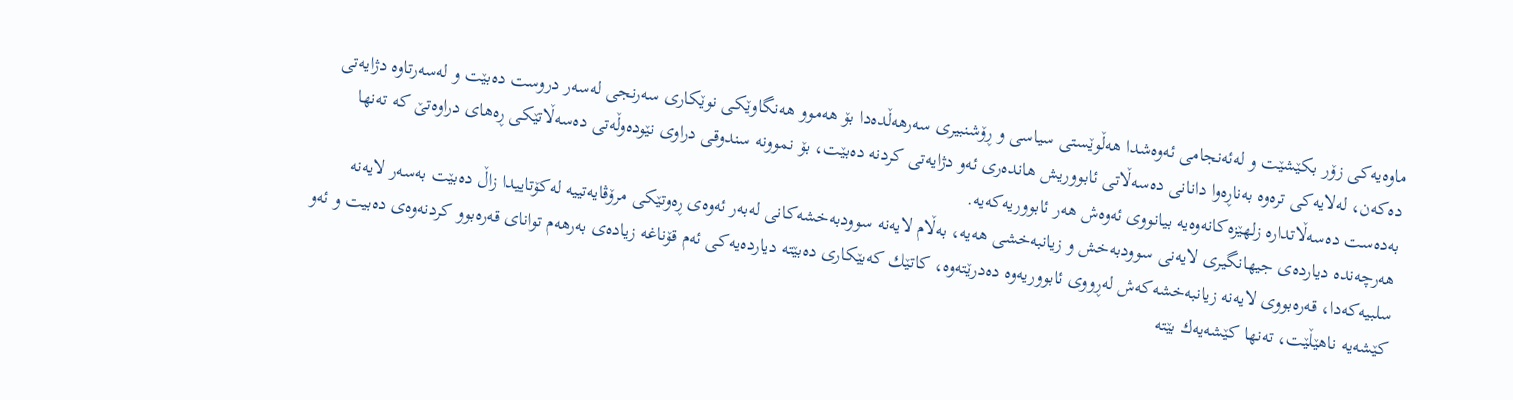ماوه‌یه‌کى زۆر بکێشێت و له‌ئه‌نجامى ئه‌وه‌شدا هه‌ڵوێستى سیاسى و ڕۆشنبیرى سه‌رهه‌ڵده‌دا بۆ هه‌موو هه‌نگاوێکى نوێکارى سه‌رنجى له‌سه‌ر دروست ده‌بێت و له‌سه‌رتاوه‌ دژایه‌تى ده‌که‌ن، له‌لایه‌کى تره‌وه‌ به‌ناڕه‌وا دانانى ده‌سه‌ڵاتى ئابووریش هانده‌رى ئه‌و دژایه‌تى کردنه‌ ده‌بێت، بۆ نموونه‌ سندوقى دراوى نێوده‌وڵه‌تى ده‌سه‌ڵاتێکى ڕه‌هاى دراوه‌تێ که‌ ته‌نها به‌ده‌ست ده‌سه‌ڵاتداره‌ زلهێزه‌کانه‌وه‌یه‌ بیانووى ئه‌وه‌ش هه‌ر ئابووریه‌که‌یه‌.
هه‌رچه‌نده‌ دیارده‌ى جیهانگیرى لایه‌نى سوودبه‌خش و زیانبه‌خشى هه‌یه‌، به‌ڵام لایه‌نه‌ سوودبه‌خشه‌کانى له‌به‌ر ئه‌وه‌ى ڕه‌وتێکى مرۆڤایه‌تییه‌ له‌کۆتاییدا زاڵ ده‌بێت به‌سه‌ر لایه‌نه‌ سلبیه‌که‌دا، قه‌ره‌بووى لایه‌نه‌ زیانبه‌خشه‌که‌ش له‌ڕووى ئابووریه‌وه‌ ده‌درێته‌وه‌، کاتێك که‌بێکارى ده‌بێته‌ دیارده‌یه‌کى ئه‌م قۆناغه‌ زیاده‌ى به‌رهه‌م تواناى قه‌ره‌بوو کردنه‌وه‌ى ده‌بیت و ئه‌و کێشه‌یه‌ ناهێڵێت، ته‌نها کێشه‌یه‌ك بێته‌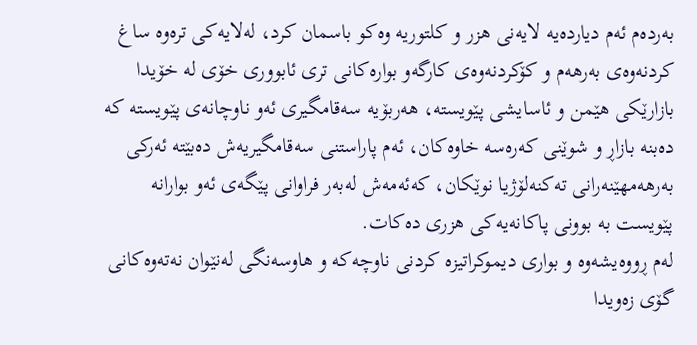به‌رده‌م ئه‌م دیارده‌یه‌ لایه‌نى هزر و کلتوریه‌ وه‌کو باسمان کرد، له‌لایه‌کى تره‌وه‌ ساغ کردنه‌وه‌ى به‌رهه‌م و كۆكردنه‌وه‌ى کارگه‌و بواره‌کانى ترى ئابوورى خۆى له‌ خۆیدا بازارێكى هێمن و ئاسایشى پێویسته‌، هه‌ربۆیه‌ سه‌قامگیرى ئه‌و ناوچانه‌ى پێویسته‌ که‌ ده‌بنه‌ بازاڕ و شوێنى که‌ره‌سه‌ خاوه‌کان، ئه‌م پاراستنى سه‌قامگیریه‌ش ده‌بێته‌ ئه‌رکى به‌رهه‌مهێنه‌رانى ته‌کنه‌لۆژیا نوێکان، که‌ئه‌مه‌ش له‌به‌ر فراوانى پێگه‌ى ئه‌و بوارانه‌ پێویست به‌ بوونى پاکانه‌یه‌کى هزرى ده‌کات.
له‌م ڕووه‌یشه‌وه‌ و بوارى دیموكراتیزه‌ کردنى ناوچه‌که‌ و هاوسه‌نگى له‌نێوان نه‌ته‌وه‌كانى گۆى زه‌ویدا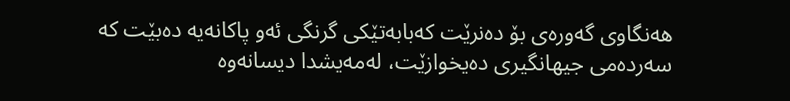هه‌نگاوى گه‌وره‌ى بۆ ده‌نرێت که‌بابه‌تێکى گرنگى ئه‌و پاکانه‌یه‌ ده‌بێت که‌ سه‌رده‌مى جیهانگیرى ده‌یخوازێت، له‌مه‌یشدا دیسانه‌وه‌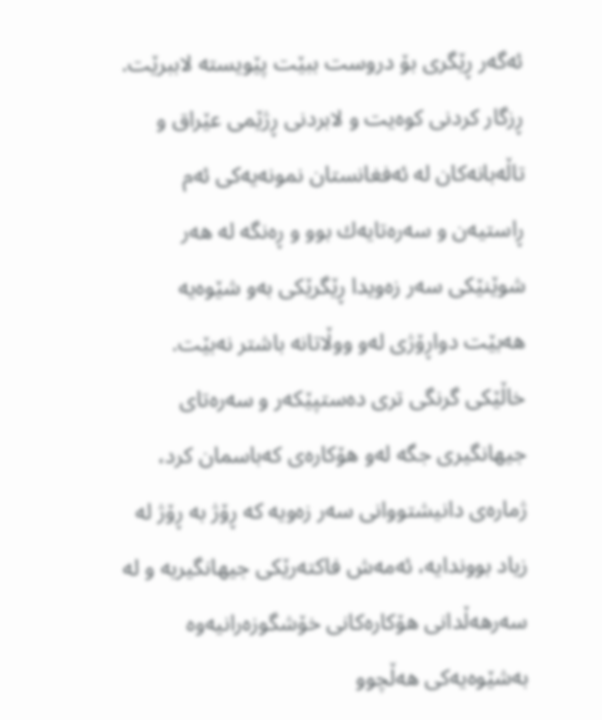ئه‌گه‌ر ڕێگرى بۆ دروست ببێت پێویسته‌ لاببرێت.
ڕزگار كردنى كوه‌یت و لابردنى ڕژێمى عێراق و تاڵه‌بانه‌کان له‌ ئه‌فغانستان نمونه‌یه‌کى ئه‌م ڕاستیه‌ن و سه‌ره‌تایه‌ك بوو و ڕه‌نگه‌ له‌ هه‌ر شوێنێكى سه‌ر زه‌ویدا ڕێگرێكى به‌و شێوه‌یه‌ هه‌بێت دواڕۆژى له‌و ووڵاتانه‌ باشتر نه‌بێت.
خاڵێكى گرنگى ترى ده‌ستپێكه‌ر و سه‌ره‌تاى جیهانگیرى جگه‌ له‌و هۆکاره‌ى که‌باسمان کرد، ژماره‌ى دانیشتووانى سه‌ر زه‌ویه‌ که‌ ڕۆژ به‌ ڕۆژ له‌ زیاد بووندایه‌، ئه‌مه‌ش فاکته‌رێکى جیهانگیریه‌ و له‌ سه‌رهه‌ڵدانى هۆکاره‌کانى خۆشگوزه‌رانیه‌وه‌ به‌شێوه‌یه‌کى هه‌ڵچوو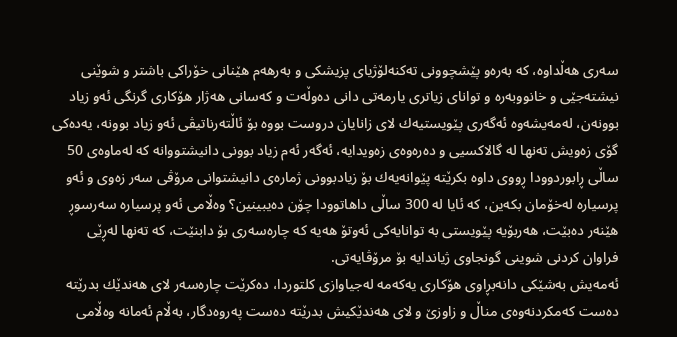سه‌رى هه‌ڵداوه‌، که‌ به‌ره‌و پێشچوونى ته‌کنه‌لۆژیاى پزیشکى و به‌رهه‌م هێنانى خۆراکى باشتر و شوێنى نیشته‌جێى و خانووبه‌ره‌ و تواناى زیاترى یارمه‌تى دانى ده‌وڵه‌ت و که‌سانى هه‌ژار هۆکارى گرنگى ئه‌و زیاد بوونه‌ن، له‌مه‌یشه‌وه‌ ئه‌گه‌رى پێویستیه‌ك لاى زانایان دروست بووه‌ بۆ ئاڵته‌رناتیڤى ئه‌و زیاد بوونه‌، یه‌ده‌كى گۆى زه‌ویش ته‌نها له‌ گالاكسیى و ده‌ره‌وه‌ى زه‌ویدایه‌، ئه‌گه‌ر ئه‌م زیاد بوونى دانیشتووانه‌ كه‌ له‌ماوه‌ى 50 ساڵى ڕابوردوودا ڕووى داوه‌ بكرێته‌ پێوانه‌یه‌ك بۆ زیادبوونى ژماره‌ى دانیشتوانى مرۆڤى سه‌ر زه‌وى و ئه‌و پرسیاره‌ له‌خۆمان بكه‌ین، که‌ ئایا له‌ 300 ساڵى داهاتوودا چۆن ده‌یبینین؟ وه‌ڵامى ئه‌و پرسیاره‌ سه‌رسوڕ هێنه‌ر ده‌بێت، هه‌ربۆیه‌ پێویستى به‌ توانایه‌کى ئه‌وتۆ هه‌یه‌ که‌ چاره‌سه‌رى بۆ دابنێت، که‌ ته‌نها له‌ڕێى فراوان کردنى شوینى گونجاوى ژیاندایه‌ بۆ مرۆڤایه‌تى.
ئه‌مه‌یش به‌شێکى دانه‌بڕاوى هۆکارى یه‌که‌مه‌ له‌جیاوازى کلتوردا، ده‌کرێت چاره‌سه‌ر لاى هه‌ندێك بدرێته‌ ده‌ست که‌مکردنه‌وه‌ى مناڵ و زاوزێ و لاى هه‌ندێکیش بدرێته‌ ده‌ست په‌روه‌دگار، به‌ڵام ئه‌مانه‌ وه‌ڵامى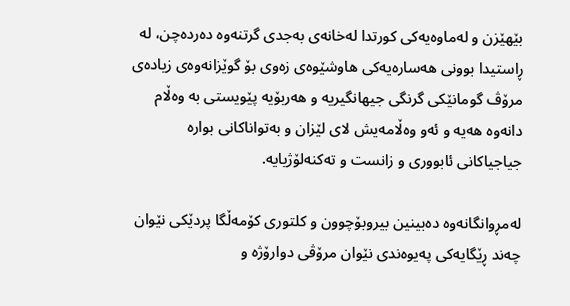بێهێزن و له‌ماوه‌یه‌کى کورتدا له‌خانه‌ى به‌جدى گرتنه‌وه‌ ده‌رده‌چن، له‌ ڕاستیدا بوونى هه‌ساره‌یه‌كى هاوشێوه‌ى زه‌وى بۆ گوێزانه‌وه‌ى زیاده‌ى مرۆڤ گومانێكى گرنگى جیهانگیریه‌ و هه‌ربۆیه‌ پێویستى به‌ وه‌ڵام دانه‌وه‌ هه‌یه‌ و ئه‌و وه‌ڵامه‌یش لاى لێزان و به‌تواناكانى بواره‌ جیاجیاكانى ئابوورى و زانست و ته‌كنه‌لۆژیایه‌.

له‌مڕوانگانه‌وه‌ ده‌بینین بیروبۆچوون و کلتورى کۆمه‌ڵگا پردێکى نێوان چه‌ند ڕێگایه‌کى په‌یوه‌ندى نێوان مرۆڤى دوارۆژه‌ و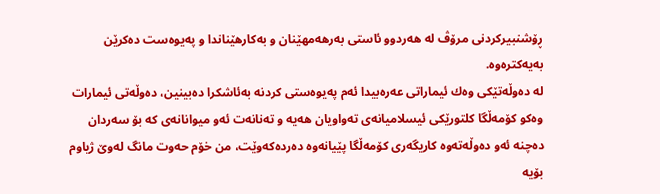ڕۆشنبیركردنى مرۆڤ له‌ هه‌ردوو ئاستى به‌رهه‌مهێنان و به‌كارهێناندا و په‌یوه‌ست ده‌کرێن به‌یه‌کتره‌وه‌.
له‌ ده‌وڵه‌تێکى وه‌ك ئیماراتى عه‌ره‌بیدا ئه‌م په‌یوه‌ستی کردنه‌ به‌ئاشکرا ده‌بینین، ده‌وڵه‌تى ئیمارات وه‌کو کۆمه‌ڵگا کلتورێکى ئیسلامیانه‌ى ته‌واویان هه‌یه‌ و ته‌نانه‌ت ئه‌و میوانانه‌ى که‌ بۆ سه‌ردان ده‌چنه‌ ئه‌و ده‌وڵه‌ته‌وه‌ کاریگه‌رى کۆمه‌ڵگا پێیانه‌وه‌ ده‌رده‌که‌وێت، من خۆم حه‌وت مانگ له‌وێ ژیاوم بۆیه‌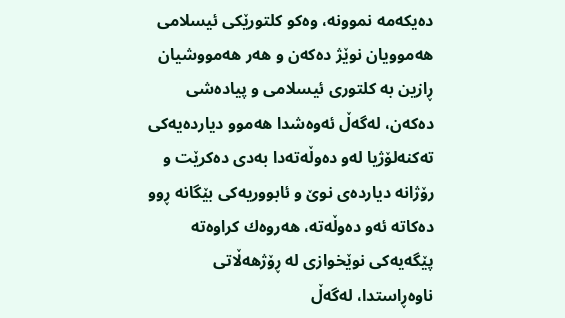ده‌یکه‌مه‌ نموونه‌، وه‌کو کلتورێکى ئیسلامى هه‌موویان نوێژ ده‌که‌ن و هه‌ر هه‌مووشیان ڕازین به‌ کلتورى ئیسلامى و پیاده‌شى ده‌که‌ن، له‌گه‌ڵ ئه‌وه‌شدا هه‌موو دیارده‌یه‌کى ته‌کنه‌لۆژیا له‌و ده‌وڵه‌ته‌دا به‌دى ده‌کرێت و رۆژانه‌ دیارده‌ى نوێ و ئابووریه‌کى بێگانه‌ ڕوو ده‌کاته‌ ئه‌و ده‌وڵه‌ته‌، هه‌روه‌ك کراوه‌ته‌ پێگه‌یه‌کى نوێخوازى له‌ ڕۆژهه‌ڵاتى ناوه‌ڕاستدا، له‌گه‌ڵ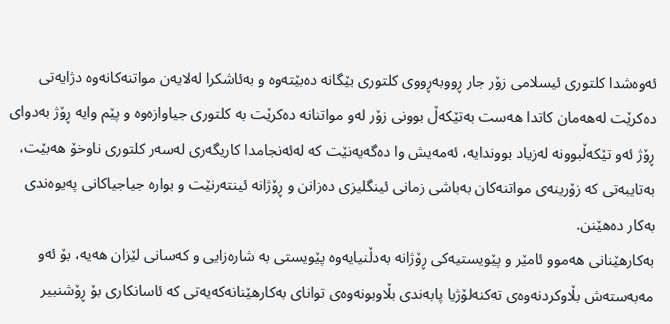ئه‌وه‌شدا کلتورى ئیسلامى زۆر جار ڕووبه‌ڕووى کلتورى بێگانه‌ ده‌بێته‌وه‌ و به‌ئاشکرا له‌لایه‌ن مواتنه‌کانه‌وه‌ دژایه‌تى ده‌کرێت له‌هه‌مان کاتدا هه‌ست به‌تێکه‌ڵ بوونى زۆر له‌و مواتنانه‌ ده‌کرێت به‌ کلتورى جیاوازه‌وه‌ و پێم وایه‌ ڕۆژ به‌دواى ڕۆژ ئه‌و تێکه‌ڵبوونه‌ له‌زیاد بووندایه‌، ئه‌مه‌یش وا ده‌گه‌یه‌نێت که‌ له‌ئه‌نجامدا کاریگه‌رى له‌سه‌ر کلتورى ناوخۆ هه‌بێت، به‌تایبه‌تى که‌ زۆرینه‌ى مواتنه‌کان به‌باشى زمانى ئینگلیزى ده‌زانن و ڕۆژانه‌ ئینته‌رنێت و بواره‌ جیاجیاکانى په‌یوه‌ندى به‌کار ده‌هێنن.
به‌كارهێنانى هه‌موو ئامێر و پێویستیه‌كى ڕۆژانه‌ به‌دڵنیایه‌وه‌ پێویستى به‌ شاره‌زایى و كه‌سانى لێزان هه‌یه‌، بۆ ئه‌و مه‌به‌سته‌ش بڵاوكردنه‌وه‌ى ته‌كنه‌لۆژیا پابه‌ندى بڵاوبونه‌وه‌ى تواناى به‌كارهێنانه‌كه‌یه‌تى كه‌ ئاسانكارى بۆ ڕۆشنبیر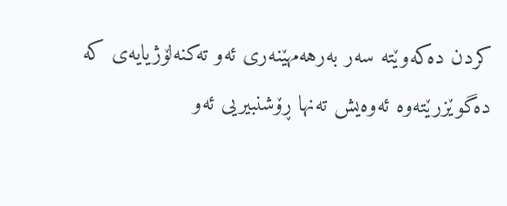كردن ده‌كه‌وێته‌ سه‌ر به‌رهه‌مهێنه‌رى ئه‌و ته‌كنه‌لۆژیایه‌ى كه‌ ده‌گوێزرێته‌وه‌ ئه‌وه‌یش ته‌نها ڕۆشنبیریى ئه‌و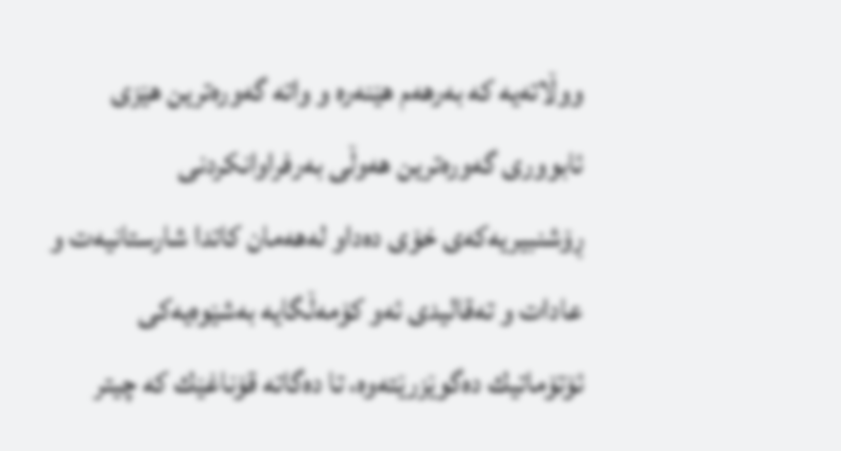ووڵاته‌یه‌ كه‌ به‌رهه‌م هێنه‌ره‌ و واته‌ گه‌وره‌ترین هێزى ئابوورى گه‌وره‌ترین هه‌وڵى به‌رفراوانكردنى ڕۆشنبیریه‌كه‌ى خۆى ده‌داو له‌هه‌مان كاتدا شارستانیه‌ت و عادات و ته‌قالیدى ئه‌و كۆمه‌ڵگایه‌ به‌شێوه‌یه‌كى ئۆتۆماتیك ده‌گوێزرێته‌وه‌، تا ده‌گاته‌ قۆناغێك که‌ چیتر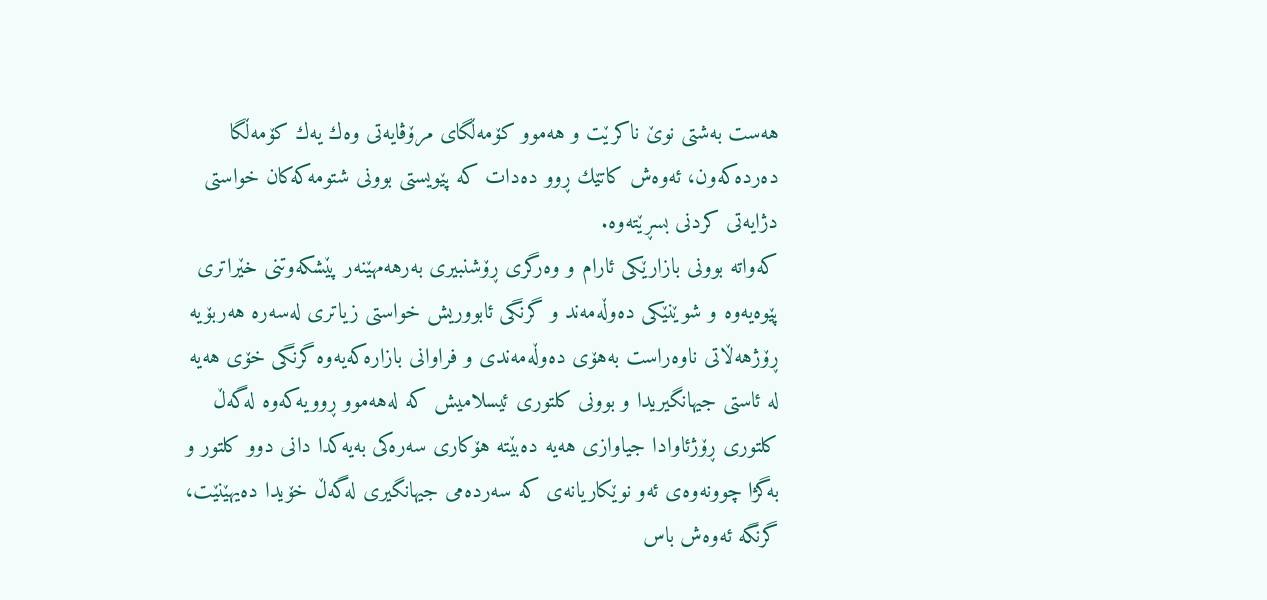هه‌ست به‌شتى نوێ ناکرێت و هه‌موو کۆمه‌ڵگاى مرۆڤایه‌تى وه‌ك یه‌ك کۆمه‌ڵگا ده‌رده‌که‌ون، ئه‌وه‌ش کاتێك ڕوو ده‌دات که‌ پێویستى بوونى شتومه‌که‌کان خواستى دژایه‌تى کردنى بسڕێته‌وه‌.
كه‌واته‌ بوونى بازارێكى ئارام و وه‌رگرى ڕۆشنبیرى به‌رهه‌مهێنه‌ر پێشكه‌وتنى خێراترى پێوه‌یه‌وه‌ و شوێنێكى ده‌وڵه‌مه‌ند و گرنگى ئابووریش خواستى زیاترى له‌سه‌ره‌ هه‌ربۆیه‌ ڕۆژهه‌ڵاتى ناوه‌راست به‌هۆى ده‌وڵه‌مه‌ندى و فراوانى بازاره‌که‌یه‌وه‌ گرنگى خۆى هه‌یه‌ له‌ ئاستى جیهانگیریدا و بوونى کلتورى ئیسلامیش که‌ له‌هه‌موو ڕوویه‌که‌وه‌ له‌گه‌ڵ کلتورى ڕۆژئاوادا جیاوازى هه‌یه‌ ده‌بێته‌ هۆکارى سه‌ره‌کى به‌یه‌کدا دانى دوو کلتور و به‌گژا چوونه‌وه‌ى ئه‌و نوێکاریانه‌ى که‌ سه‌رده‌مى جیهانگیرى له‌گه‌ڵ خۆیدا ده‌یهێنێت، گرنگه‌ ئه‌وه‌ش باس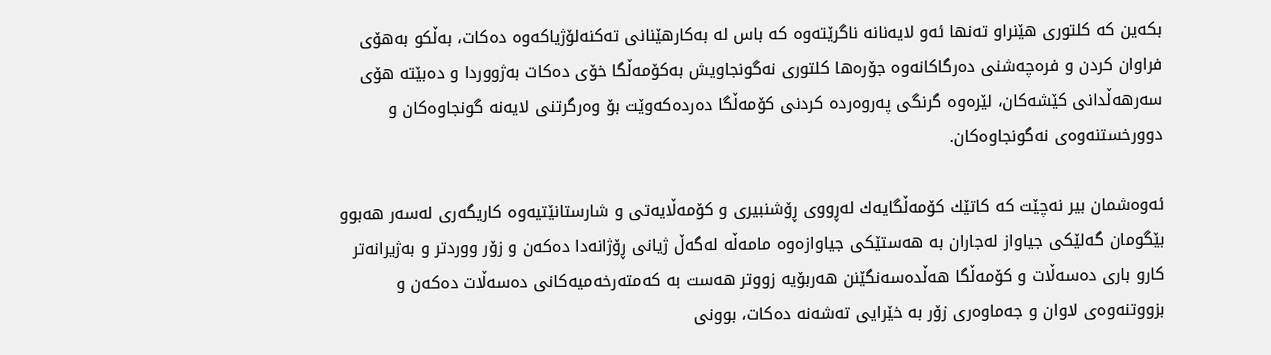بکه‌ین که‌ کلتورى هێنراو ته‌نها ئه‌و لایه‌نانه‌ ناگرێته‌وه‌ که‌ باس له‌ به‌کارهێنانى ته‌کنه‌لۆژیاکه‌وه‌ ده‌کات، به‌ڵکو به‌هۆى فراوان کردن و فره‌چه‌شنى ده‌رگاکانه‌وه‌ جۆره‌ها کلتورى نه‌گونجاویش به‌کۆمه‌ڵگا خۆى ده‌کات به‌ژووردا و ده‌بێته‌ هۆى سه‌رهه‌ڵدانى کێشه‌کان، لێره‌وه‌ گرنگى په‌روه‌رده‌ کردنى کۆمه‌ڵگا ده‌رده‌که‌وێت بۆ وه‌رگرتنى لایه‌نه‌ گونجاوه‌کان و دوورخستنه‌وه‌ى نه‌گونجاوه‌کان.

ئه‌وه‌شمان بیر نه‌چێت که‌ كاتێك كۆمه‌ڵگایه‌ك له‌ڕووى ڕۆشنبیرى و كۆمه‌ڵایه‌تى و شارستانێتیه‌وه‌ كاریگه‌رى له‌سه‌ر هه‌بوو بێگومان گه‌لێكى جیاواز له‌جاران به‌ هه‌ستێكى جیاوازه‌وه‌ مامه‌ڵه‌ له‌گه‌ڵ ژیانى ڕۆژانه‌دا ده‌كه‌ن و زۆر ووردتر و به‌ژیرانه‌تر كارو بارى ده‌سه‌ڵات و كۆمه‌ڵگا هه‌ڵده‌سه‌نگێنن هه‌ربۆیه‌ زووتر هه‌ست به‌ كه‌مته‌رخه‌میه‌كانى ده‌سه‌ڵات ده‌كه‌ن و بزووتنه‌وه‌ى لاوان و جه‌ماوه‌رى زۆر به‌ خێرایى ته‌شه‌نه‌ ده‌کات، بوونى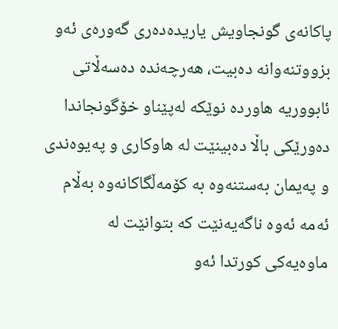پاکانه‌ى گونجاویش یاریده‌ده‌رى گه‌وره‌ى ئه‌و بزووتنه‌وانه‌ ده‌بیت، هه‌رچه‌نده‌ ده‌سه‌ڵاتى ئابووریه‌ هاورده‌ نوێکه‌ له‌پێناو خۆگونجاندا ده‌ورێکى باڵا ده‌بینێت له‌ هاوکارى و په‌یوه‌ندى و په‌یمان به‌ستنه‌وه‌ به‌ کۆمه‌ڵگاکانه‌وه‌ به‌ڵام ئه‌مه‌ ئه‌وه‌ ناگه‌یه‌نێت که‌ بتوانێت له‌ ماوه‌یه‌کى کورتدا ئه‌و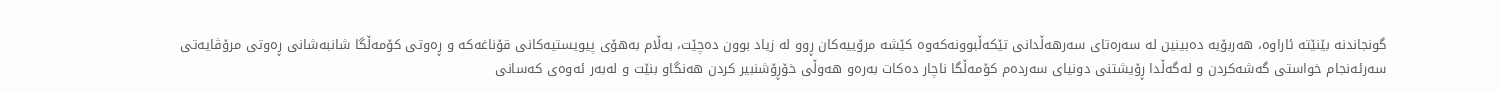گونجاندنه‌ بێنێته‌ ئاراوه‌، هه‌ربۆیه‌ ده‌بینین له‌ سه‌ره‌تاى سه‌رهه‌ڵدانى تێکه‌ڵبوونه‌که‌وه‌ کێشه‌ مرۆییه‌کان ڕوو له‌ زیاد بوون ده‌چێت، به‌ڵام به‌هۆى پیویستیه‌کانى قۆناغه‌که‌ و ڕه‌وتى کۆمه‌ڵگا شانبه‌شانى ڕه‌وتى مرۆڤایه‌تى سه‌رئه‌نجام خواستى گه‌شه‌کردن و له‌گه‌ڵدا ڕۆیشتنى دونیاى سه‌رده‌م کۆمه‌ڵگا ناچار ده‌کات به‌ره‌و هه‌وڵى خۆڕۆشنبیر کردن هه‌نگاو بنێت و له‌به‌ر ئه‌وه‌ى که‌سانى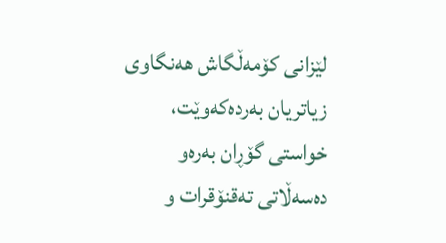لێزانى کۆمه‌ڵگاش هه‌نگاوى زیاتریان به‌رده‌که‌وێت، خواستى گۆڕان به‌ره‌و ده‌سه‌ڵاتى ته‌قنۆقرات و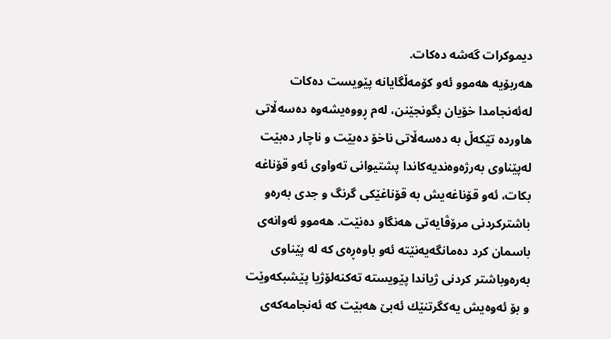دیموكرات گه‌شه‌ ده‌كات.
هه‌ربۆیه‌ هه‌موو ئه‌و کۆمه‌ڵگایانه‌ پێویست ده‌کات له‌ئه‌نجامدا خۆیان بگونجێنن، له‌م ڕووه‌یشه‌وه‌ ده‌سه‌ڵاتى هاورده‌ تێکه‌ڵ به‌ ده‌سه‌ڵاتى ناخۆ ده‌بێت و ناچار ده‌بێت له‌پێناوى به‌رژه‌وه‌ندیه‌کاندا پشتیوانى ته‌واوى ئه‌و قۆناغه‌ بکات، ئه‌و قۆناغه‌یش به‌ قۆناغێكى گرنگ و جدى به‌ره‌و باشترکردنى مرۆڤایه‌تى هه‌نگاو ده‌نێت. هه‌موو ئه‌وانه‌ى باسمان كرد ده‌مانگه‌یه‌نێته‌ ئه‌و باوه‌ڕه‌ى كه‌ له‌ پێناوى به‌ره‌وباشتر كردنى ژیاندا پێویسته‌ ته‌كنه‌لۆژیا پێشبكه‌وێت و بۆ ئه‌وه‌یش یه‌كگرتنێك ئه‌بێ هه‌بێت كه‌ ئه‌نجامه‌كه‌ى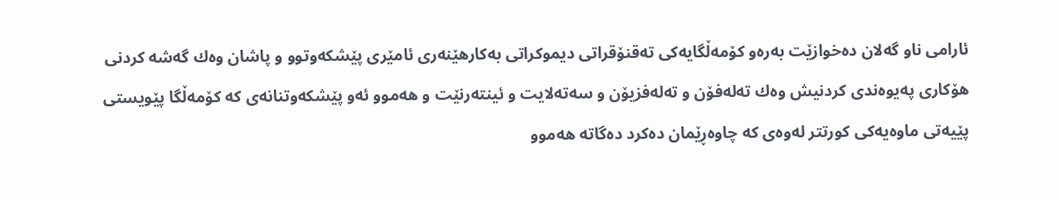ئارامى ناو گه‌لان ده‌خوازێت به‌ره‌و كۆمه‌ڵگایه‌كى ته‌قنۆقراتى دیموكراتى به‌كارهێنه‌رى ئامێرى پێشكه‌وتوو و پاشان وه‌ك گه‌شه‌ کردنى هۆکارى په‌یوه‌ندى كردنیش وه‌ك ته‌له‌فۆن و ته‌له‌فزیۆن و سه‌ته‌لایت و ئینته‌رنێت و هه‌موو ئه‌و پێشكه‌وتنانه‌ى كه‌ كۆمه‌ڵگا پێویستى پێیه‌تى ماوه‌یه‌كى كورتتر له‌وه‌ى كه‌ چاوه‌ڕێمان ده‌كرد ده‌گاته‌ هه‌موو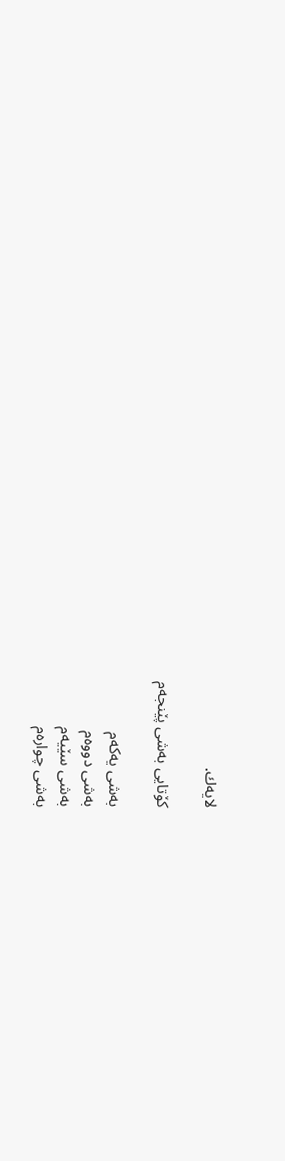لایه‌ك.

كۆتایی به‌شى پێنجه‌م

به‌شى یه‌که‌م
به‌شى دووه‌م
به‌شى سێیه‌م
به‌شى چواره‌م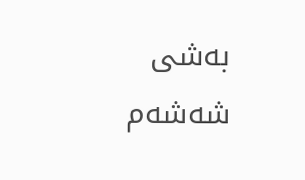به‌شى شه‌شه‌م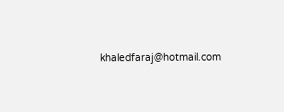khaledfaraj@hotmail.com